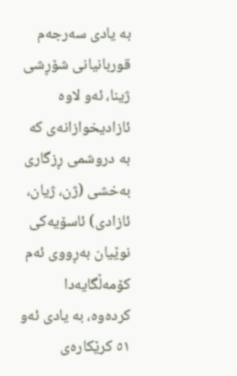بە یادی سەرجەم قوربانیانی شۆڕشی ژینا، ئەو لاوە ئازادیخوازانەی کە بە دروشمی ڕزگاری بەخشی (ژن، ژیان، ئازادی) ئاسۆیەکی نوێیان بەڕووی ئەم کۆمەڵگایەدا کردەوە، بە یادی ئەو ٥١ کرێکارەی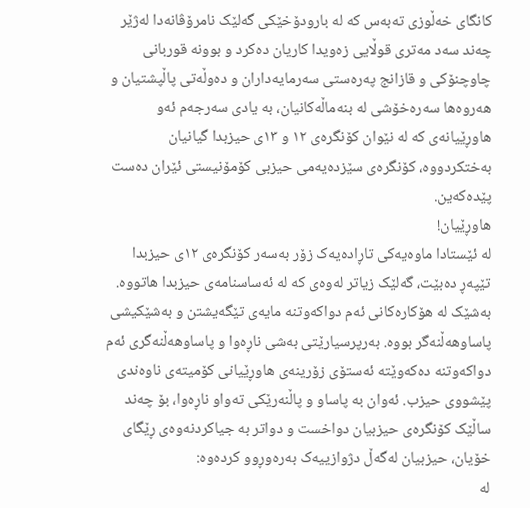کانگای خەڵوزی تەبەس کە لە بارودۆخێکی گەلێک نامرۆڤانەدا لەژێر چەند سەد مەتری قوڵایی زەویدا کاریان دەکرد و بوونە قوربانی چاوچنۆکی و قازانج پەرەستی سەرمایەداران و دەوڵەتی پاڵپشتیان و هەروەها سەرەخۆشی لە بنەماڵەکانیان، بە یادی سەرجەم ئەو هاوڕێیانەی کە لە نێوان کۆنگرەی ١٢ و ١٣ی حیزبدا گیانیان بەختکردووە، کۆنگرەی سێزدەیەمی حیزبی کۆمۆنیستی ئێران دەست پێدەکەین.
هاوڕێیان!
لە ئێستادا ماوەیەکی تاڕادەیەک زۆر بەسەر کۆنگرەی ١٢ی حیزبدا تێپەڕ دەبێت، گەلێک زیاتر لەوەی کە لە ئەساسنامەی حیزبدا هاتووە. بەشێک لە هۆکارەکانی ئەم دواکەوتنە مایەی تێگەیشتن و بەشێکیشی پاساوهەڵنەگر بووە. بەرپرسیارێتی بەشی ناڕەوا و پاساوهەڵنەگری ئەم دواکەوتنە دەکەوێتە ئەستۆی زۆرینەی هاوڕێیانی کۆمیتەی ناوەندی پێشووی حیزب. ئەوان بە پاساو و پاڵنەرێکی تەواو ناڕەوا، بۆ چەند ساڵێک کۆنگرەی حیزبیان دواخست و دواتر بە جیاکردنەوەی ڕێگای خۆیان، حیزبیان لەگەڵ دژوازییەک بەرەوڕوو کردەوە:
لە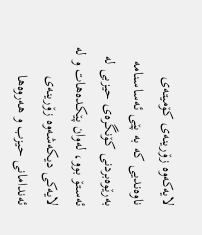لایەکەوە زۆرینەی کۆمیتەی ناوەندیی کە بە پێی ئەساسنامە بەرێوەبردنی کۆنگرەی حیزبی لە ئەستۆ بوو، لەوان پێکدەهات و لە لایەکی دیکەشەوە زۆرینەی ئەندامانی حیزب و هەروەها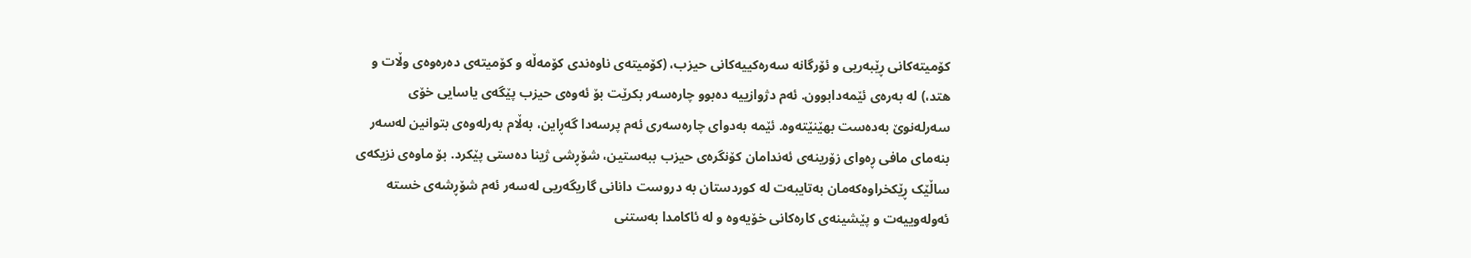کۆمیتەکانی ڕێبەریی و ئۆرگانە سەرەکییەکانی حیزب، (کۆمیتەی ناوەندی کۆمەڵە و کۆمیتەی دەرەوەی وڵات و هتد،) لە بەرەی ئێمەدابوون. ئەم دژوازییە دەبوو چارەسەر بکرێت بۆ ئەوەی حیزب پێگەی یاسایی خۆی سەرلەنوێ بەدەست بهێنێتەوە. ئێمە بەدوای چارەسەری ئەم پرسەدا گەڕاین، بەڵام بەرلەوەی بتوانین لەسەر بنەمای مافی ڕەوای زۆرینەی ئەندامان کۆنگرەی حیزب ببەستین، شۆڕشی ژینا دەستی پێکرد. بۆ ماوەی نزیکەی ساڵێک ڕێکخراوەکەمان بەتایبەت لە کوردستان بە دروست دانانی گاریگەریی لەسەر ئەم شۆڕشەی خستە ئەولەوییەت و پێشینەی کارەکانی خۆیەوە و لە ئاکامدا بەستنی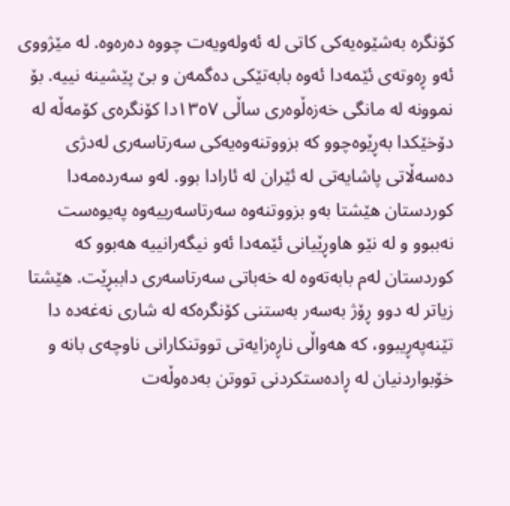کۆنگرە بەشێوەیەکی کاتی لە ئەولەویەت چووە دەرەوە. لە مێژووی ئەو ڕەوتەی ئێمەدا ئەوە بابەتێکی دەگمەن و بێ پێشینە نییە. بۆ نموونە لە مانگی خەزەڵوەری ساڵی ١٣٥٧دا کۆنگرەی کۆمەڵە لە دۆخێکدا بەڕێوەچوو کە بزووتنەوەیەکی سەرتاسەری لەدژی دەسەڵاتی پاشایەتی لە ئێران لە ئارادا بوو. لەو سەردەمەدا کوردستان هێشتا بەو بزووتنەوە سەرتاسەرییەوە پەیوەست نەببوو و لە نێو هاوڕێیانی ئێمەدا ئەو نیگەرانییە هەبوو کە کوردستان لەم بابەتەوە لە خەباتی سەرتاسەری داببڕێت. هێشتا زیاتر لە دوو ڕۆژ بەسەر بەستنی کۆنگرەکە لە شاری نەغەدە دا تێنەپەڕیبوو، کە هەواڵی ناڕەزایەتی تووتنکارانی ناوچەی بانە و خۆبواردنیان لە ڕادەستکردنی تووتن بەدەوڵەت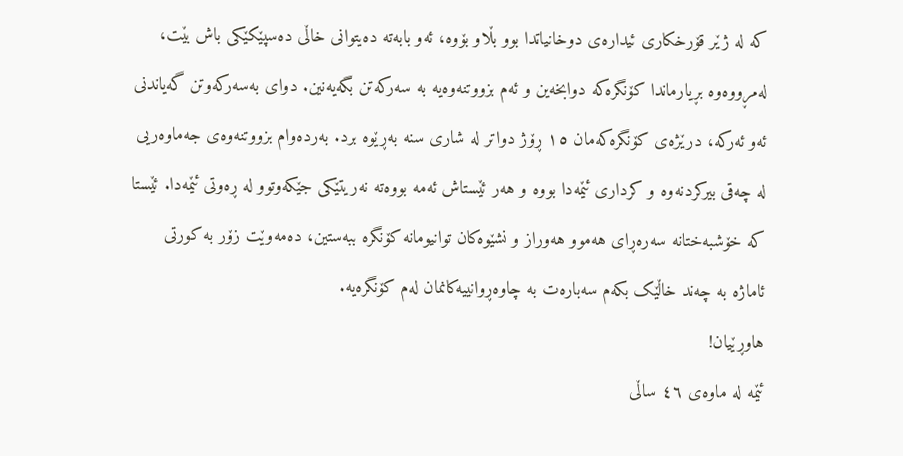کە لە ژێر قۆرخکاری ئیدارەی دوخانیاتدا بوو بڵاو بۆوە، ئەو بابەتە دەیتوانی خاڵی دەسپێکێکی باش بێت، لەمڕووەوە بڕیارماندا کۆنگرەکە دوابخەین و ئەم بزووتنەوەیە بە سەرکەتن بگەیەنین. دوای بەسەرکەوتن گەیاندنی ئەو ئەرکە، درێژەی کۆنگرەکەمان ١٥ ڕۆژ دواتر لە شاری سنە بەڕێوە برد. بەردەوام بزووتنەوەی جەماوەریی لە چەقی بیرکردنەوە و کرداری ئێمەدا بووە و هەر ئێستاش ئەمە بووەتە نەریتێکی جێکەوتوو لە ڕەوتی ئێمەدا. ئێستا کە خۆشبەختانە سەرەڕای هەموو هەوراز و نشێوەکان توانیومانە کۆنگرە ببەستین، دەمەوێت زۆر بە کورتی ئاماژە بە چەند خاڵێک بکەم سەبارەت بە چاوەڕوانییەکانمان لەم کۆنگرەیە.
هاوڕێیان!
ئێمە لە ماوەی ٤٦ ساڵی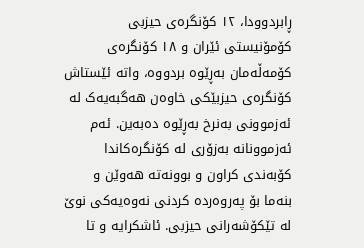ڕابردوودا، ١٢ کۆنگرەی حیزبی کۆمۆنیستی ئێران و ١٨ کۆنگرەی کۆمەڵەمان بەڕێوە بردووە، واتە ئێستاش کۆنگرەی حیزبێکی خاوەن هەگبەیەک لە ئەزموونی بەنرخ بەڕێوە دەبەین. ئەم ئەزموونانە بەزۆری لە کۆنگرەکاندا کۆبەندی کراون و بوونەتە هەوێن و بنەما بۆ پەروەردە کردنی نەوەیەکی نوێ لە تێکۆشەرانی حیزبی. ئاشکرایە و تا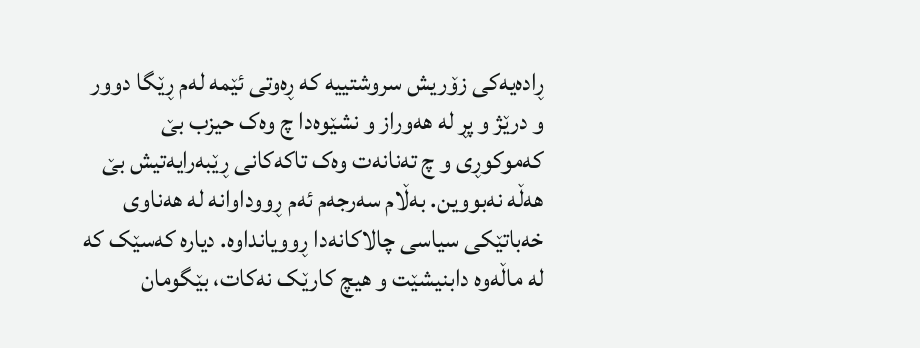ڕادەیەکی زۆریش سروشتییە کە ڕەوتی ئێمە لەم ڕێگا دوور و درێژ و پڕ لە هەوراز و نشێوەدا چ وەک حیزب بێ کەموکوڕی و چ تەنانەت وەک تاکەکانی ڕێبەرایەتیش بێ هەڵە نەبووین. بەڵام سەرجەم ئەم ڕووداوانە لە هەناوی خەباتێکی سیاسی چالاکانەدا ڕوویانداوە. دیارە کەسێک کە لە ماڵەوە دابنیشێت و هیچ کارێک نەکات، بێگومان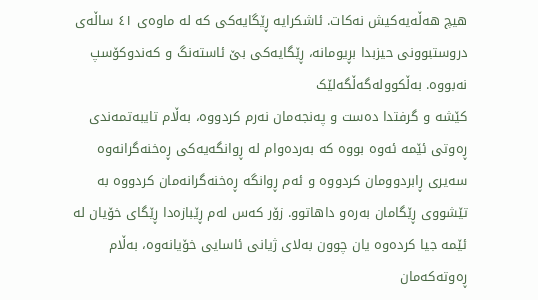هیچ هەڵەیەکیش نەکات. ئاشکرایە ڕێگایەکی کە لە ماوەی ٤١ ساڵەی دروستبوونی حیزبدا بڕیومانە، ڕێگایەکی بێ ئاستەنگ و کەندوکۆسپ نەبووە. بەڵکوولەگەڵگەلێک
کێشە و گرفتدا دەست و پەنجەمان نەرم کردووە، بەڵام تایبەتمەندی ڕەوتی ئێمە ئەوە بووە کە بەردەوام لە ڕوانگەیەکی ڕەخنەگرانەوە سەیری ڕابردوومان کردووە و ئەم ڕوانگە ڕەخنەگرانەمان کردووە بە تێشووی ڕێگامان بەرەو داهاتوو. زۆر کەس لەم ڕێبازەدا ڕێگای خۆیان لە ئێمە جیا کردەوە یان چوون بەلای ژیانی ئاسایی خۆیانەوە، بەڵام ڕەوتەکەمان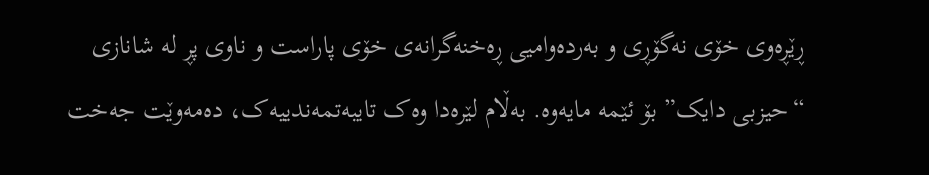ڕێڕەوی خۆی نەگۆڕی و بەردەوامیی ڕەخنەگرانەی خۆی پاراست و ناوی پڕ لە شانازی “حیزبی دایک” بۆ ئێمە مایەوە. بەڵام لێرەدا وەک تایبەتمەندییەک، دەمەوێت جەخت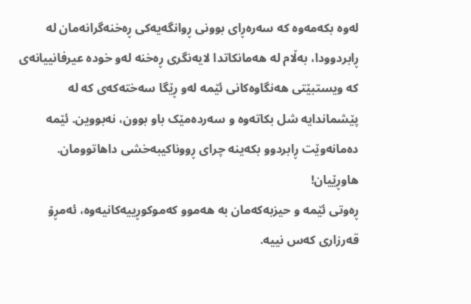لەوە بکەمەوە کە سەرەڕای بوونی ڕوانگەیەکی ڕەخنەگرانەمان لە ڕابردوودا، بەڵام لە هەمانکاتدا لایەنگری ڕەخنە لەو خودە عیرفانییانەی کە ویستبێتی هەنگاوەکانی ئێمە لەو ڕێگا سەختەکەی کە لە پێشماندایە شل بکاتەوە و سەردەمێک باو بوون، نەبووین. ئێمە دەمانەوێت ڕابردوو بکەینە چرای ڕووناکیبەخشی داهاتوومان.
هاوڕێیان!
ڕەوتی ئێمە و حیزبەکەمان بە هەموو کەموکوڕییەکانیەوە، ئەمڕۆ قەرزاری کەس نییە.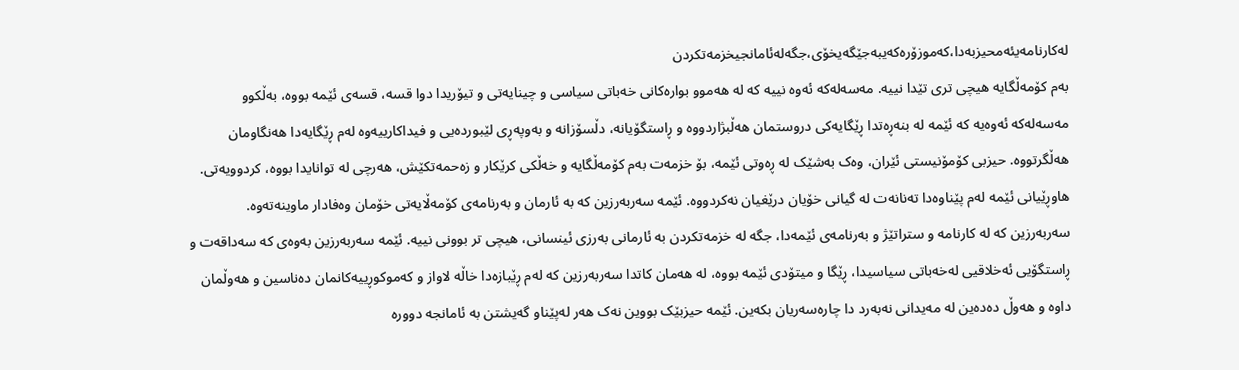لەکارنامەیئەمحیزبەدا،کەموزۆرەکەیبەجێگەیخۆی،جگەلەئامانجیخزمەتکردن
بەم کۆمەڵگایە هیچی تری تێدا نییە. مەسەلەکە ئەوە نییە کە لە هەموو بوارەکانی خەباتی سیاسی و چینایەتی و تیۆریدا دوا قسە، قسەی ئێمە بووە، بەڵکوو مەسەلەکە ئەوەیە کە ئێمە لە بنەڕەتدا ڕێگایەکی دروستمان هەڵبژاردووە و ڕاستگۆیانە، دڵسۆزانە و بەوپەڕی لێبوردەیی و فیداکارییەوە لەم ڕێگایەدا هەنگاومان هەڵگرتووە. حیزبی کۆمۆنیستی ئێران، وەک بەشێک لە ڕەوتی ئێمە، بۆ خزمەت بەم کۆمەڵگایە و خەڵکی کرێکار و زەحمەتکێش، هەرچی لە توانایدا بووە، کردوویەتی. هاوڕێیانی ئێمە لەم پێناوەدا تەنانەت لە گیانی خۆیان درێغیان نەکردووە. ئێمە سەربەرزین کە بە ئارمان و بەرنامەی کۆمەڵایەتی خۆمان وەفادار ماوینەتەوە. سەربەرزین کە لە کارنامە و ستراتێژ و بەرنامەی ئێمەدا، جگە لە خزمەتکردن بە ئارمانی بەرزی ئینسانی، هیچی تر بوونی نییە. ئێمە سەربەرزین بەوەی کە سەداقەت و ڕاستگۆیی ئەخلاقیی لەخەباتی سیاسیدا، ڕێگا و میتۆدی ئێمە بووە، لە هەمان کاتدا سەربەرزین کە لەم ڕێبازەدا خاڵە لاواز و کەموکوڕییەکانمان دەناسین و هەوڵمان داوە و هەوڵ دەدەین لە مەیدانی نەبەرد دا چارەسەریان بکەین. ئێمە حیزبێک بووین نەک هەر لەپێناو گەیشتن بە ئامانجە دوورە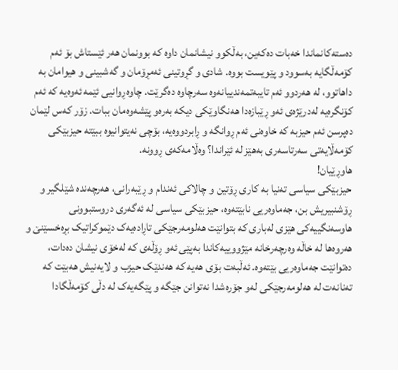دەستەکانماندا خەبات دەکەین، بەڵکوو نیشانمان داوە کە بوونمان هەر ئێستاش بۆ ئەم کۆمەڵگایە بەسوود و پێویست بووە. شادی و گڕوتینی ئەمڕۆمان و گەشبینی و هیوامان بە داهاتوو، لە هەردوو ئەم تایبەتمەندییانەوە سەرچاوە دەگرێت. چاوەڕوانیی ئێمە ئەوەیە کە ئەم کۆنگرەیە لەدرێژەی ئەو ڕێبازەدا هەنگاوێکی دیکە بەرەو پێشەوەمان ببات. زۆر کەس لێمان دەپرسن ئەم حیزبە کە خاوەنی ئەم ڕوانگە و ڕابردووەیە، بۆچی نەیتوانیوە ببێتە حیزبێکی کۆمەڵایەتی سەرتاسەری بەهێز لە ئێراندا؟ وەڵامەکەی ڕوونە.
هاوڕێیان!
حیزبێکی سیاسی تەنیا بە کاری ڕۆتین و چالاکی ئەندام و ڕێبەرانی، هەرچەندە شێلگیر و ڕۆشنبیریش بن، جەماوەریی نابێتەوە، حیزبێکی سیاسی لە ئەگەری دروستبوونی هاوسەنگییەکی هێزی لەباری کە بتوانێت هەلومەرجێکی تاڕادەیەک دێموکراتیک بڕەخسێنێ و هەروەها لە خاڵە وەرچەرخانە مێژووییەکاندا بەپێی ئەو ڕۆڵەی کە لەخۆی نیشان دەدات، دەتوانێت جەماوەریی بێتەوە. ئەڵبەت بۆی هەیە کە هەندێک حیزب و لایەنیش هەبێت کە تەنانەت لە هەلومەرجێکی لەو جۆرەشدا نەتوانن جێگە و پێگەیەک لە دڵی کۆمەڵگادا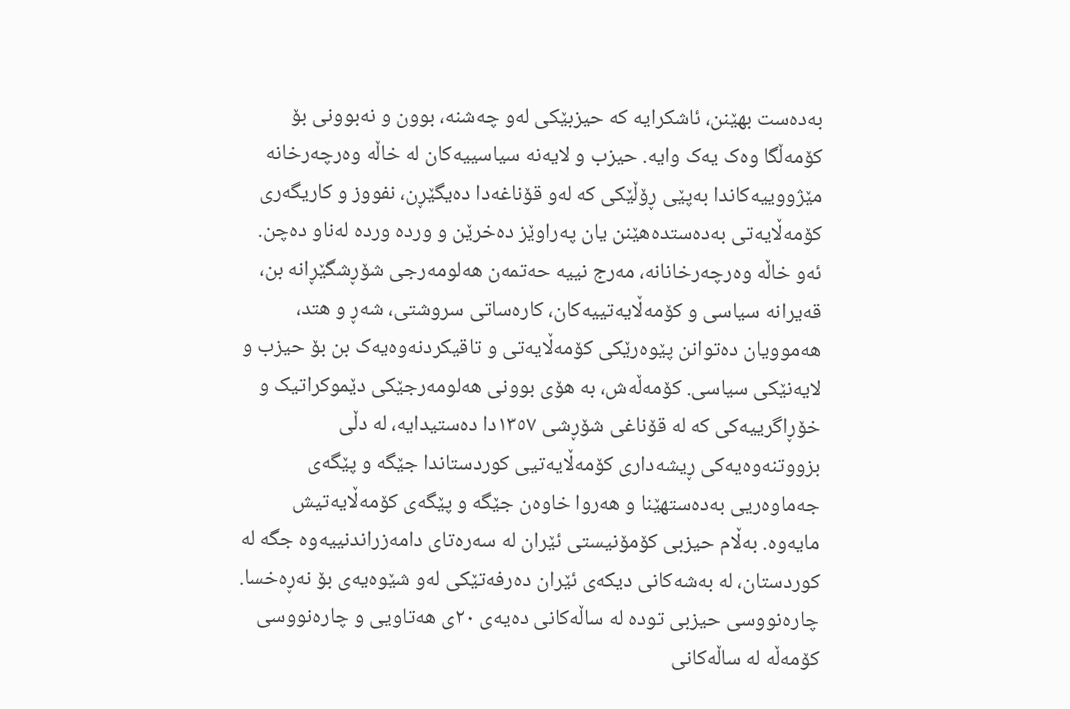بەدەست بهێنن، ئاشکرایە کە حیزبێکی لەو چەشنە، بوون و نەبوونی بۆ کۆمەڵگا وەک یەک وایە. حیزب و لایەنە سیاسییەکان لە خاڵە وەرچەرخانە مێژووییەکاندا بەپێی ڕۆڵێکی کە لەو قۆناغەدا دەیگێڕن، نفووز و کاریگەری کۆمەڵایەتی بەدەستدەهێنن یان پەراوێز دەخرێن و وردە وردە لەناو دەچن. ئەو خاڵە وەرچەرخانانە، مەرج نییە حەتمەن هەلومەرجی شۆڕشگێڕانە بن، قەیرانە سیاسی و کۆمەڵایەتییەکان، کارەساتی سروشتی، شەڕ و هتد، هەموویان دەتوانن پێوەرێکی کۆمەڵایەتی و تاقیکردنەوەیەک بن بۆ حیزب و لایەنێکی سیاسی. کۆمەڵەش، بە هۆی بوونی هەلومەرجێکی دێموکراتیک و خۆڕاگرییەکی کە لە قۆناغی شۆڕشی ١٣٥٧دا دەستیدایە، لە دڵی بزووتنەوەیەکی ڕیشەداری کۆمەڵایەتیی کوردستاندا جێگە و پێگەی جەماوەریی بەدەستهێنا و هەروا خاوەن جێگە و پێگەی کۆمەڵایەتیش مایەوە. بەڵام حیزبی کۆمۆنیستی ئێران لە سەرەتای دامەزراندنییەوە جگە لە کوردستان، لە بەشەکانی دیکەی ئێران دەرفەتێکی لەو شێوەیەی بۆ نەڕەخسا. چارەنووسی حیزبی تودە لە ساڵەکانی دەیەی ٢٠ی هەتاویی و چارەنووسی کۆمەڵە لە ساڵەکانی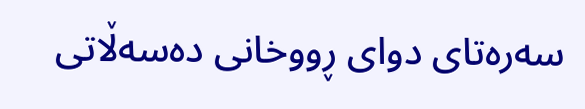سەرەتای دوای ڕووخانی دەسەڵاتی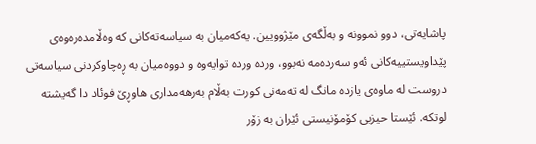پاشایەتی، دوو نموونە و بەڵگەی مێژوویین. یەکەمیان بە سیاسەتەکانی کە وەڵامدەرەوەی پێداویستییەکانی ئەو سەردەمە نەبوو، وردە وردە توایەوە و دووەمیان بە ڕەچاوکردنی سیاسەتی دروست لە ماوەی یازدە مانگ لە تەمەنی کورت بەڵام بەرهەمداری هاوڕێ فوئاد دا گەیشتە لوتکە. ئێستا حیزبی کۆمۆنیستی ئێران بە زۆر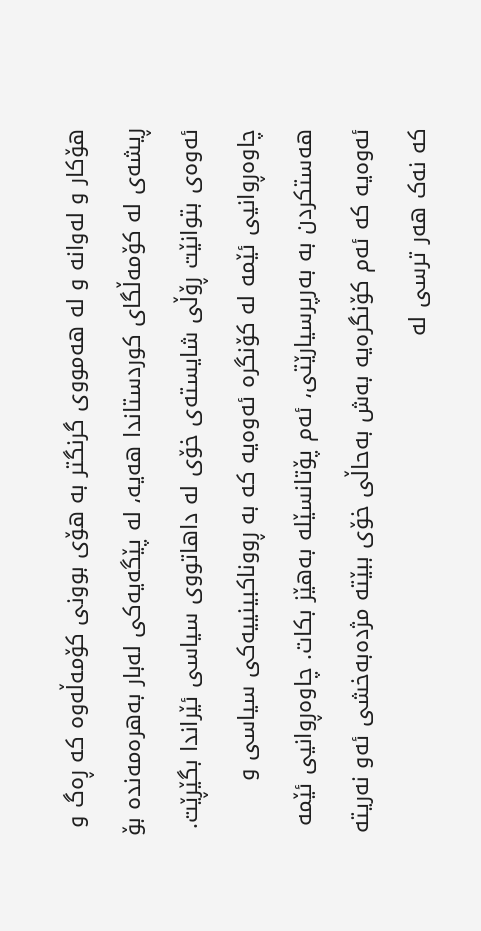هۆکار و لەوانە و لە هەمووی گرنگتر بە هۆی بوونی کۆمەڵەوە کە ڕەگ و ڕیشەی لە کۆمەڵگای کوردستاندا هەیە، لە پێگەیەکی لەبار بەهرەمەندە بۆ ئەوەی بتوانێت ڕۆڵی شایستەی خۆی لە داهاتووی سیاسی ئێراندا بگێڕێت. چاوەڕوانیی ئێمە لە کۆنگرە ئەوەیە کە بە ڕووناکبینییەکی سیاسی و هەستکردن بە بەرپرسیارێتی، ئەم پۆتانسێلە بەهێز بکات. چاوەڕوانیی ئێمە ئەوەیە کە ئەم کۆنگرەیە بەش بەحاڵی خۆی ببێتە مژدەبەخشی ئەو نەریتە کە نەک هەر ترسی لە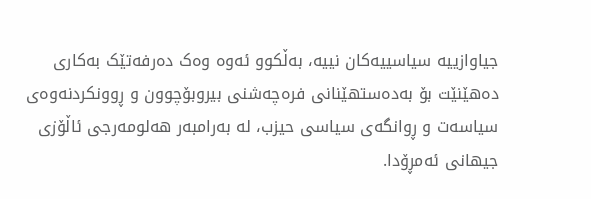جیاوازییە سیاسییەکان نییە، بەڵکوو ئەوە وەک دەرفەتێک بەکاری دەهێنێت بۆ بەدەستهێنانی فرەچەشنی بیروبۆچوون و ڕوونکردنەوەی سیاسەت و ڕوانگەی سیاسی حیزب، لە بەرامبەر هەلومەرجی ئاڵۆزی جیهانی ئەمڕۆدا.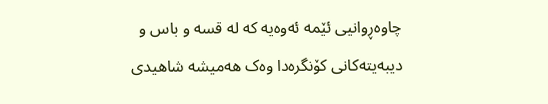چاوەڕوانیی ئێمە ئەوەیە کە لە قسە و باس و دیبەیتەکانی کۆنگرەدا وەک هەمیشە شاهیدی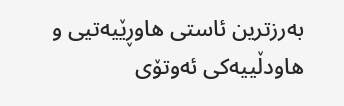بەرزترین ئاستی هاوڕێیەتیی و هاودڵییەکی ئەوتۆی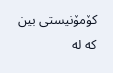کۆمۆنیستی بین کە لە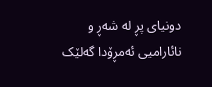دونیای پڕ لە شەڕ و نائارامیی ئەمڕۆدا گەلێک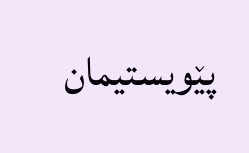پێویستیمان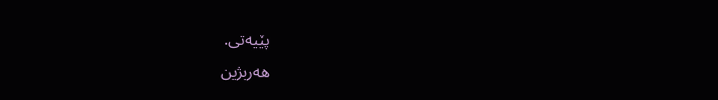پێیەتی.
هەربژین